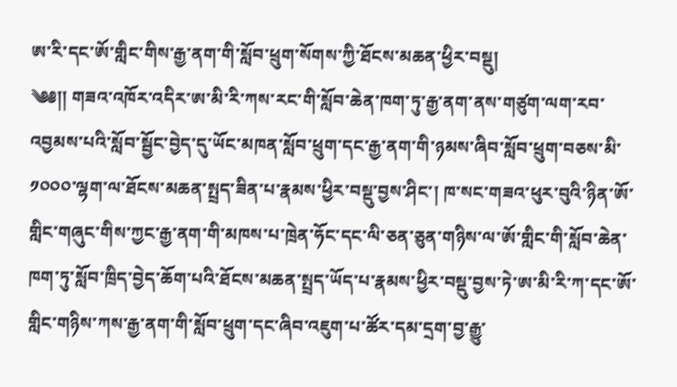ཨ་རི་དང་ཨོ་གླིང་གིས་རྒྱ་ནག་གི་སློབ་ཕྲུག་སོགས་ཀྱི་ཐོངས་མཆན་ཕྱིར་བསྡུ།
༄༅།། གཟའ་འཁོར་འདིར་ཨ་མི་རི་ཀས་རང་གི་སློབ་ཆེན་ཁག་ཏུ་རྒྱ་ནག་ནས་གཙུག་ལག་རབ་འབྱམས་པའི་སློབ་སྦྱོང་བྱེད་དུ་ཡོང་མཁན་སློབ་ཕྲུག་དང་རྒྱ་ནག་གི་ཉམས་ཞིབ་སློབ་ཕྲུག་བཅས་མི་༡༠༠༠་ལྷག་ལ་ཐོངས་མཆན་སྤྲད་ཟིན་པ་རྣམས་ཕྱིར་བསྡུ་བྱས་ཤིང་། ཁ་སང་གཟའ་ཕུར་བུའི་ཉིན་ཨོ་གླིང་གཞུང་གིས་ཀྱང་རྒྱ་ནག་གི་མཁས་པ་ཁྲེན་ཧོང་དང་ལི་ཅན་ཅུན་གཉིས་ལ་ཨོ་གླིང་གི་སློབ་ཆེན་ཁག་ཏུ་སློབ་ཁྲིད་བྱེད་ཆོག་པའི་ཐོངས་མཆན་སྤྲད་ཡོད་པ་རྣམས་ཕྱིར་བསྡུ་བྱས་ཏེ་ཨ་མི་རི་ཀ་དང་ཨོ་གླིང་གཉིས་ཀས་རྒྱ་ནག་གི་སློབ་ཕྲུག་དང་ཞིབ་འཇུག་པ་ཚོར་དམ་དྲག་བྱ་རྒྱུ་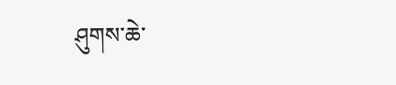ཤུགས་ཆེ་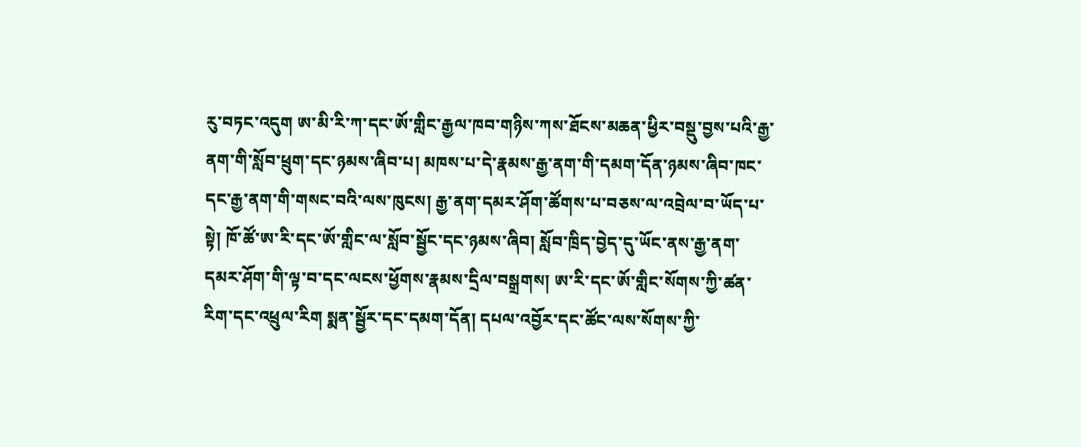རུ་བཏང་འདུག ཨ་མི་རི་ཀ་དང་ཨོ་གླིང་རྒྱལ་ཁབ་གཉིས་ཀས་ཐོངས་མཆན་ཕྱིར་བསྡུ་བྱས་པའི་རྒྱ་ནག་གི་སློབ་ཕྲུག་དང་ཉམས་ཞིབ་པ། མཁས་པ་དེ་རྣམས་རྒྱ་ནག་གི་དམག་དོན་ཉམས་ཞིབ་ཁང་དང་རྒྱ་ནག་གི་གསང་བའི་ལས་ཁུངས། རྒྱ་ནག་དམར་ཤོག་ཚོགས་པ་བཅས་ལ་འབྲེལ་བ་ཡོད་པ་སྟེ། ཁོ་ཚོ་ཨ་རི་དང་ཨོ་གླིང་ལ་སློབ་སྦྱོང་དང་ཉམས་ཞིབ། སློབ་ཁྲིད་བྱེད་དུ་ཡོང་ནས་རྒྱ་ནག་དམར་ཤོག་གི་ལྟ་བ་དང་ལངས་ཕྱོགས་རྣམས་དྲིལ་བསྒྲགས། ཨ་རི་དང་ཨོ་གླིང་སོགས་ཀྱི་ཚན་རིག་དང་འཕྲུལ་རིག སྨན་སྦྱོར་དང་དམག་དོན། དཔལ་འབྱོར་དང་ཚོང་ལས་སོགས་ཀྱི་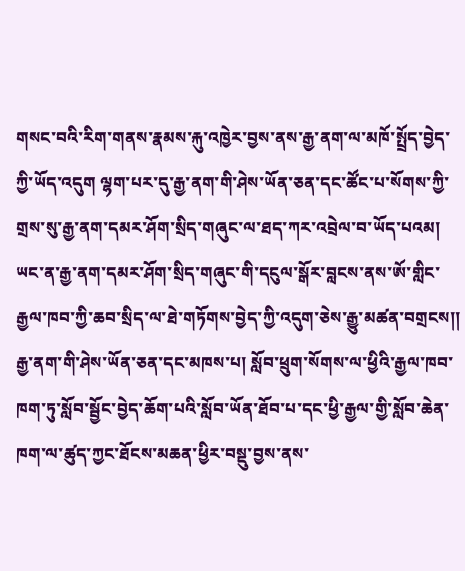གསང་བའི་རིག་གནས་རྣམས་རྐུ་འཁྱེར་བྱས་ནས་རྒྱ་ནག་ལ་མཁོ་སྤྲོད་བྱེད་ཀྱི་ཡོད་འདུག ལྷག་པར་དུ་རྒྱ་ནག་གི་ཤེས་ཡོན་ཅན་དང་ཚོང་པ་སོགས་ཀྱི་གྲས་སུ་རྒྱ་ནག་དམར་ཤོག་སྲིད་གཞུང་ལ་ཐད་ཀར་འབྲེལ་བ་ཡོད་པའམ། ཡང་ན་རྒྱ་ནག་དམར་ཤོག་སྲིད་གཞུང་གི་དངུལ་སྒོར་བླངས་ནས་ཨོ་གླིང་རྒྱལ་ཁབ་ཀྱི་ཆབ་སྲིད་ལ་ཐེ་གཏོགས་བྱེད་ཀྱི་འདུག་ཅེས་རྒྱུ་མཚན་བགྲངས།།
རྒྱ་ནག་གི་ཤེས་ཡོན་ཅན་དང་མཁས་པ། སློབ་ཕྲུག་སོགས་ལ་ཕྱིའི་རྒྱལ་ཁབ་ཁག་ཏུ་སློབ་སྦྱོང་བྱེད་ཆོག་པའི་སློབ་ཡོན་ཐོབ་པ་དང་ཕྱི་རྒྱལ་གྱི་སློབ་ཆེན་ཁག་ལ་ཚུད་ཀྱང་ཐོངས་མཆན་ཕྱིར་བསྡུ་བྱས་ནས་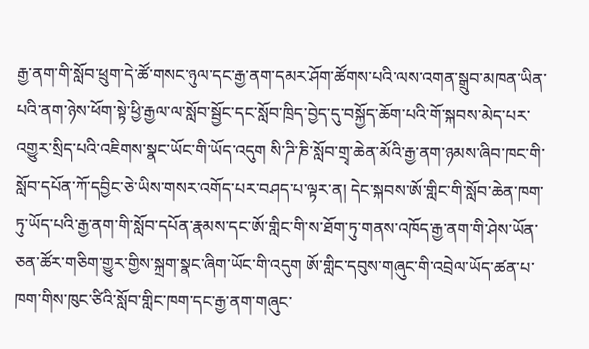རྒྱ་ནག་གི་སློབ་ཕྲུག་དེ་ཚོ་གསང་ཉུལ་དང་རྒྱ་ནག་དམར་ཤོག་ཚོགས་པའི་ལས་འགན་སྒྲུབ་མཁན་ཡིན་པའི་ནག་ཉེས་ཕོག་སྟེ་ཕྱི་རྒྱལ་ལ་སློབ་སྦྱོང་དང་སློབ་ཁྲིད་བྱེད་དུ་བསྐྱོད་ཆོག་པའི་གོ་སྐབས་མེད་པར་འགྱུར་སྲིད་པའི་འཇིགས་སྣང་ཡོང་གི་ཡོད་འདུག སི་ཌི་ཎི་སློབ་གྲྭ་ཆེན་མོའི་རྒྱ་ནག་ཉམས་ཞིབ་ཁང་གི་སློབ་དཔོན་ཀོ་དབྱིང་ཅེ་ཡིས་གསར་འགོད་པར་བཤད་པ་ལྟར་ན། དེང་སྐབས་ཨོ་གླིང་གི་སློབ་ཆེན་ཁག་ཏུ་ཡོད་པའི་རྒྱ་ནག་གི་སློབ་དཔོན་རྣམས་དང་ཨོ་གླིང་གི་ས་ཐོག་ཏུ་གནས་འཁོད་རྒྱ་ནག་གི་ཤེས་ཡོན་ཅན་ཚོར་གཅིག་གྱུར་གྱིས་སྐྲག་སྣང་ཞིག་ཡོང་གི་འདུག ཨོ་གླིང་དབུས་གཞུང་གི་འབྲེལ་ཡོད་ཚན་པ་ཁག་གིས་ཁུང་ཙིའི་སློབ་གླིང་ཁག་དང་རྒྱ་ནག་གཞུང་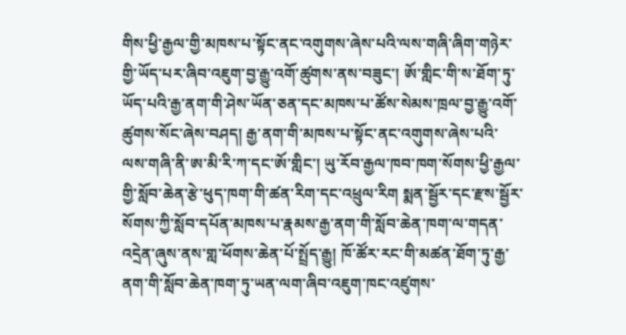གིས་ཕྱི་རྒྱལ་གྱི་མཁས་པ་སྟོང་ནང་འགུགས་ཞེས་པའི་ལས་གཞི་ཞིག་གཉེར་གྱི་ཡོད་པར་ཞིབ་འཇུག་བྱ་རྒྱུ་འགོ་ཚུགས་ནས་བཟུང་། ཨོ་གླིང་གི་ས་ཐོག་ཏུ་ཡོད་པའི་རྒྱ་ནག་གི་ཤེས་ཡོན་ཅན་དང་མཁས་པ་ཚོས་སེམས་ཁྲལ་བྱ་རྒྱུ་འགོ་ཚུགས་སོང་ཞེས་བཤད། རྒྱ་ནག་གི་མཁས་པ་སྟོང་ནང་འགུགས་ཞེས་པའི་ལས་གཞི་ནི་ཨ་མི་རི་ཀ་དང་ཨོ་གླིང་། ཡུ་རོབ་རྒྱལ་ཁབ་ཁག་སོགས་ཕྱི་རྒྱལ་གྱི་སློབ་ཆེན་རྩེ་ཕུད་ཁག་གི་ཚན་རིག་དང་འཕྲུལ་རིག སྨན་སྦྱོར་དང་རྫས་སྦྱོར་སོགས་ཀྱི་སློབ་དཔོན་མཁས་པ་རྣམས་རྒྱ་ནག་གི་སློབ་ཆེན་ཁག་ལ་གདན་འདྲེན་ཞུས་ནས་གླ་ཕོགས་ཆེན་པོ་སྤྲོད་རྒྱུ། ཁོ་ཚོར་རང་གི་མཚན་ཐོག་ཏུ་རྒྱ་ནག་གི་སློབ་ཆེན་ཁག་ཏུ་ཡན་ལག་ཞིབ་འཇུག་ཁང་འཛུགས་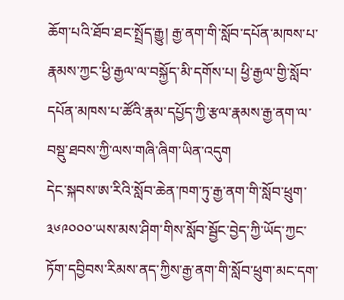ཆོག་པའི་ཐོབ་ཐང་སྤྲོད་རྒྱུ། རྒྱ་ནག་གི་སློབ་དཔོན་མཁས་པ་རྣམས་ཀྱང་ཕྱི་རྒྱལ་ལ་བསྐྱོད་མི་དགོས་པ། ཕྱི་རྒྱལ་གྱི་སློབ་དཔོན་མཁས་པ་ཚོའི་རྣམ་དཔྱོད་ཀྱི་རྩལ་རྣམས་རྒྱ་ནག་ལ་བསྡུ་ཐབས་ཀྱི་ལས་གཞི་ཞིག་ཡིན་འདུག
དེང་སྐབས་ཨ་རིའི་སློབ་ཆེན་ཁག་ཏུ་རྒྱ་ནག་གི་སློབ་ཕྲུག་༣༦༩༠༠༠་ཡས་མས་ཤིག་གིས་སློབ་སྦྱོང་བྱེད་ཀྱི་ཡོད་ཀྱང་ཏོག་དབྱིབས་རིམས་ནད་ཀྱིས་རྒྱ་ནག་གི་སློབ་ཕྲུག་མང་དག་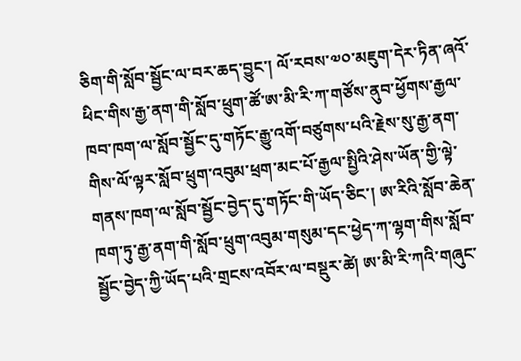ཅིག་གི་སློབ་སྦྱོང་ལ་བར་ཆད་བྱུང་། ལོ་རབས་༧༠་མཇུག་དེར་ཏིན་ཞའོ་ཕིང་གིས་རྒྱ་ནག་གི་སློབ་ཕྲུག་ཚོ་ཨ་མི་རི་ཀ་གཙོས་ནུབ་ཕྱོགས་རྒྱལ་ཁབ་ཁག་ལ་སློབ་སྦྱོང་དུ་གཏོང་རྒྱུ་འགོ་བཙུགས་པའི་རྗེས་སུ་རྒྱ་ནག་གིས་ལོ་ལྟར་སློབ་ཕྲུག་འབུམ་ཕྲག་མང་པོ་རྒྱལ་སྤྱིའི་ཤེས་ཡོན་གྱི་ལྟེ་གནས་ཁག་ལ་སློབ་སྦྱོང་བྱེད་དུ་གཏོང་གི་ཡོད་ཅིང་། ཨ་རིའི་སློབ་ཆེན་ཁག་ཏུ་རྒྱ་ནག་གི་སློབ་ཕྲུག་འབུམ་གསུམ་དང་ཕྱེད་ཀ་ལྷག་གིས་སློབ་སྦྱོང་བྱེད་ཀྱི་ཡོད་པའི་གྲངས་འབོར་ལ་བསྡུར་ཚེ། ཨ་མི་རི་ཀའི་གཞུང་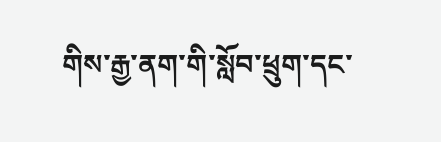གིས་རྒྱ་ནག་གི་སློབ་ཕྲུག་དང་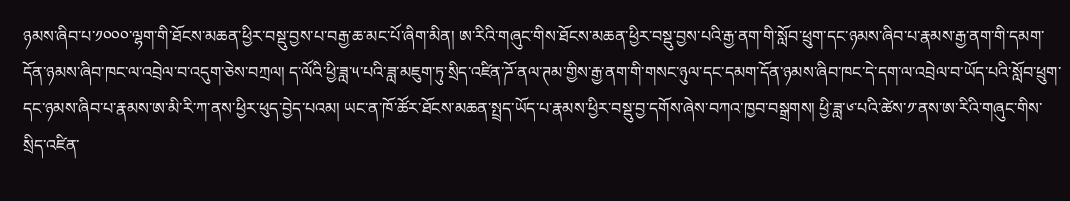ཉམས་ཞིབ་པ་༡༠༠༠་ལྷག་གི་ཐོངས་མཆན་ཕྱིར་བསྡུ་བྱས་པ་བརྒྱ་ཆ་མང་པོ་ཞིག་མིན། ཨ་རིའི་གཞུང་གིས་ཐོངས་མཆན་ཕྱིར་བསྡུ་བྱས་པའི་རྒྱ་ནག་གི་སློབ་ཕྲུག་དང་ཉམས་ཞིབ་པ་རྣམས་རྒྱ་ནག་གི་དམག་དོན་ཉམས་ཞིབ་ཁང་ལ་འབྲེལ་བ་འདུག་ཅེས་བཀྲལ། ད་ལོའི་ཕྱི་ཟླ་༥་པའི་ཟླ་མཇུག་ཏུ་སྲིད་འཛིན་ཌོ་ནལ་ཊམ་གྱིས་རྒྱ་ནག་གི་གསང་ཉུལ་དང་དམག་དོན་ཉམས་ཞིབ་ཁང་དེ་དག་ལ་འབྲེལ་བ་ཡོད་པའི་སློབ་ཕྲུག་དང་ཉམས་ཞིབ་པ་རྣམས་ཨ་མི་རི་ཀ་ནས་ཕྱིར་ཕུད་བྱེད་པའམ། ཡང་ན་ཁོ་ཚོར་ཐོངས་མཆན་སྤྲད་ཡོད་པ་རྣམས་ཕྱིར་བསྡུ་བྱ་དགོས་ཞེས་བཀའ་ཁྱབ་བསྒྲགས། ཕྱི་ཟླ་༦་པའི་ཚེས་༡་ནས་ཨ་རིའི་གཞུང་གིས་སྲིད་འཛིན་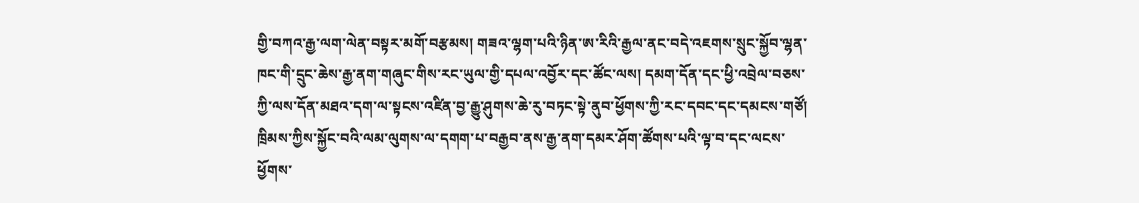གྱི་བཀའ་རྒྱ་ལག་ལེན་བསྟར་མགོ་བརྩམས། གཟའ་ལྷག་པའི་ཉིན་ཨ་རིའི་རྒྱལ་ནང་བདེ་འཇགས་སྲུང་སྐྱོབ་ལྷན་ཁང་གི་དྲུང་ཆེས་རྒྱ་ནག་གཞུང་གིས་རང་ཡུལ་གྱི་དཔལ་འབྱོར་དང་ཚོང་ལས། དམག་དོན་དང་ཕྱི་འབྲེལ་བཅས་ཀྱི་ལས་དོན་མཐའ་དག་ལ་སྟངས་འཛིན་བྱ་རྒྱུ་ཤུགས་ཆེ་རུ་བཏང་སྟེ་ནུབ་ཕྱོགས་ཀྱི་རང་དབང་དང་དམངས་གཙོ། ཁྲིམས་ཀྱིས་སྐྱོང་བའི་ལམ་ལུགས་ལ་དགག་པ་བརྒྱབ་ནས་རྒྱ་ནག་དམར་ཤོག་ཚོགས་པའི་ལྟ་བ་དང་ལངས་ཕྱོགས་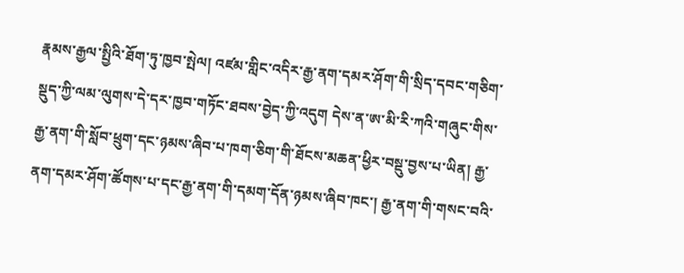རྣམས་རྒྱལ་སྤྱིའི་ཐོག་ཏུ་ཁྱབ་སྤེལ། འཛམ་གླིང་འདིར་རྒྱ་ནག་དམར་ཤོག་གི་སྲིད་དབང་གཅིག་སྡུད་ཀྱི་ལམ་ལུགས་དེ་དར་ཁྱབ་གཏོང་ཐབས་བྱེད་ཀྱི་འདུག དེས་ན་ཨ་མི་རི་ཀའི་གཞུང་གིས་རྒྱ་ནག་གི་སློབ་ཕྲུག་དང་ཉམས་ཞིབ་པ་ཁག་ཅིག་གི་ཐོངས་མཆན་ཕྱིར་བསྡུ་བྱས་པ་ཡིན། རྒྱ་ནག་དམར་ཤོག་ཚོགས་པ་དང་རྒྱ་ནག་གི་དམག་དོན་ཉམས་ཞིབ་ཁང་། རྒྱ་ནག་གི་གསང་བའི་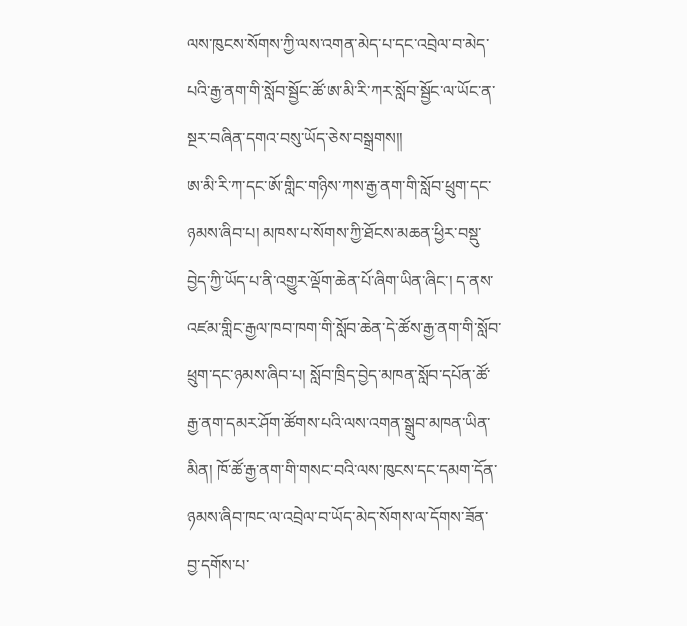ལས་ཁུངས་སོགས་ཀྱི་ལས་འགན་མེད་པ་དང་འབྲེལ་བ་མེད་པའི་རྒྱ་ནག་གི་སློབ་སྦྱོང་ཚོ་ཨ་མི་རི་ཀར་སློབ་སྦྱོང་ལ་ཡོང་ན་སྔར་བཞིན་དགའ་བསུ་ཡོད་ཅེས་བསྒྲགས།།
ཨ་མི་རི་ཀ་དང་ཨོ་གླིང་གཉིས་ཀས་རྒྱ་ནག་གི་སློབ་ཕྲུག་དང་ཉམས་ཞིབ་པ། མཁས་པ་སོགས་ཀྱི་ཐོངས་མཆན་ཕྱིར་བསྡུ་བྱེད་ཀྱི་ཡོད་པ་ནི་འགྱུར་ལྡོག་ཆེན་པོ་ཞིག་ཡིན་ཞིང་། ད་ནས་འཛམ་གླིང་རྒྱལ་ཁབ་ཁག་གི་སློབ་ཆེན་དེ་ཚོས་རྒྱ་ནག་གི་སློབ་ཕྲུག་དང་ཉམས་ཞིབ་པ། སློབ་ཁྲིད་བྱེད་མཁན་སློབ་དཔོན་ཚོ་རྒྱ་ནག་དམར་ཤོག་ཚོགས་པའི་ལས་འགན་སྒྲུབ་མཁན་ཡིན་མིན། ཁོ་ཚོ་རྒྱ་ནག་གི་གསང་བའི་ལས་ཁུངས་དང་དམག་དོན་ཉམས་ཞིབ་ཁང་ལ་འབྲེལ་བ་ཡོད་མེད་སོགས་ལ་དོགས་ཟོན་བྱ་དགོས་པ་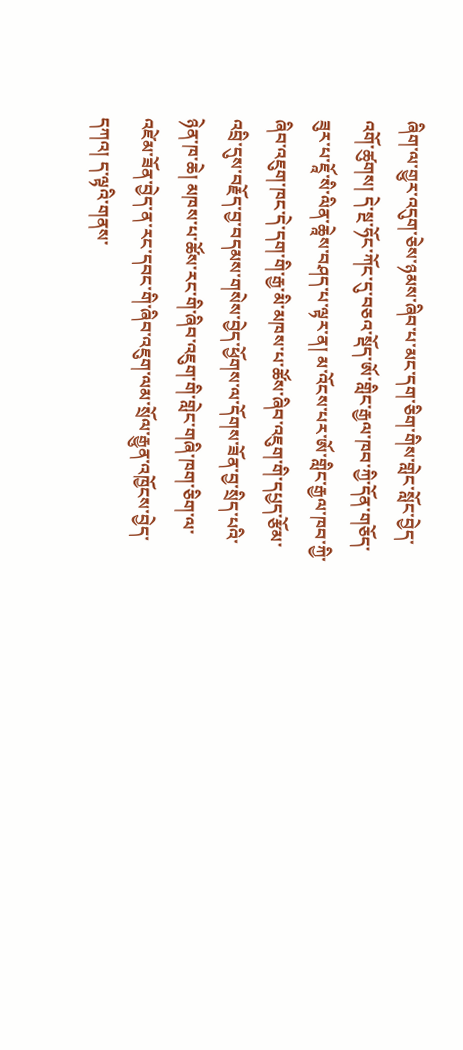ཞིག་ལ་གྱུར་འདུག་ཅེས་ཉམས་ཞིབ་པ་མང་དག་ཅིག་གིས་གླེང་སློང་བྱེད་འགོ་ཚུགས། དེ་སྔ་ཧོང་ཀོང་དུ་བཅའ་སྡོད་ཨོ་གླིང་རྒྱལ་ཁབ་ཀྱི་དོན་གཅོད་ཟུར་པ་ཇཱོ་སི་ལིན་ཆཱེས་བཤད་པ་ལྟར་ན། མ་འོངས་པར་ཨོ་གླིང་རྒྱལ་ཁབ་ཀྱི་ཞིབ་འཇུག་ཁང་དེ་དག་གི་རྒྱ་མི་མཁས་པ་ཚོས་ཞིབ་འཇུག་གི་དཔྱད་རྩོམ་འབྲི་དུས་བརྗོད་བྱ་བདམས་གསེས་བྱེད་ཕྱོགས་ལ་དོགས་ཟོན་བྱ་སྲིད་པའི་ཉེན་ཁ་ཆེ། མཁས་པ་ཚོས་རང་གི་ཞིབ་འཇུག་གི་གླེང་གཞི་ཁག་ཅིག་ལ་འཛེམ་ཟོན་བྱེད་ན་རང་དབང་གི་ཞིབ་འཇུག་ལམ་སྲོལ་རྒྱུན་འཁྱོངས་བྱེད་དཀའ། ད་ལྟའི་གནས་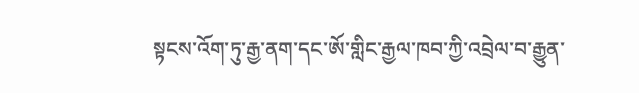སྟངས་འོག་ཏུ་རྒྱ་ནག་དང་ཨོ་གླིང་རྒྱལ་ཁབ་ཀྱི་འབྲེལ་བ་རྒྱུན་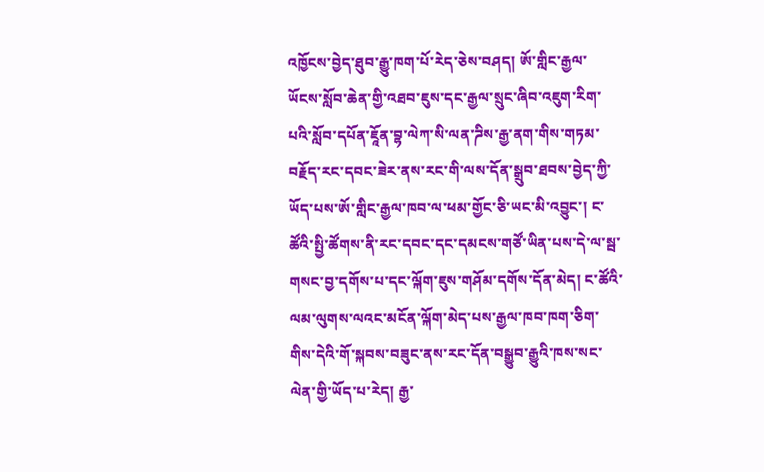འཁྱོངས་བྱེད་ཐུབ་རྒྱུ་ཁག་པོ་རེད་ཅེས་བཤད། ཨོ་གླིང་རྒྱལ་ཡོངས་སློབ་ཆེན་གྱི་འཐབ་ཇུས་དང་རྒྱལ་སྲུང་ཞིབ་འཇུག་རིག་པའི་སློབ་དཔོན་ཇཱོན་བྷ་ལེཀ་སི་ལན་ཌིས་རྒྱ་ནག་གིས་གཏམ་བརྗོད་རང་དབང་ཟེར་ནས་རང་གི་ལས་དོན་སྒྲུབ་ཐབས་བྱེད་ཀྱི་ཡོད་པས་ཨོ་གླིང་རྒྱལ་ཁབ་ལ་ཕམ་གྱོང་ཅི་ཡང་མི་འབྱུང་། ང་ཚོའི་སྤྱི་ཚོགས་ནི་རང་དབང་དང་དམངས་གཙོ་ཡིན་པས་དེ་ལ་སྦ་གསང་བྱ་དགོས་པ་དང་ལྐོག་ཇུས་གཤོམ་དགོས་དོན་མེད། ང་ཚོའི་ལམ་ལུགས་ལའང་མངོན་ལྐོག་མེད་པས་རྒྱལ་ཁབ་ཁག་ཅིག་གིས་དེའི་གོ་སྐབས་བཟུང་ནས་རང་དོན་བསྒྱུབ་རྒྱུའི་ཁས་སང་ལེན་གྱི་ཡོད་པ་རེད། རྒྱ་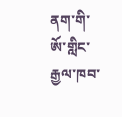ནག་གི་ཨོ་གླིང་རྒྱལ་ཁབ་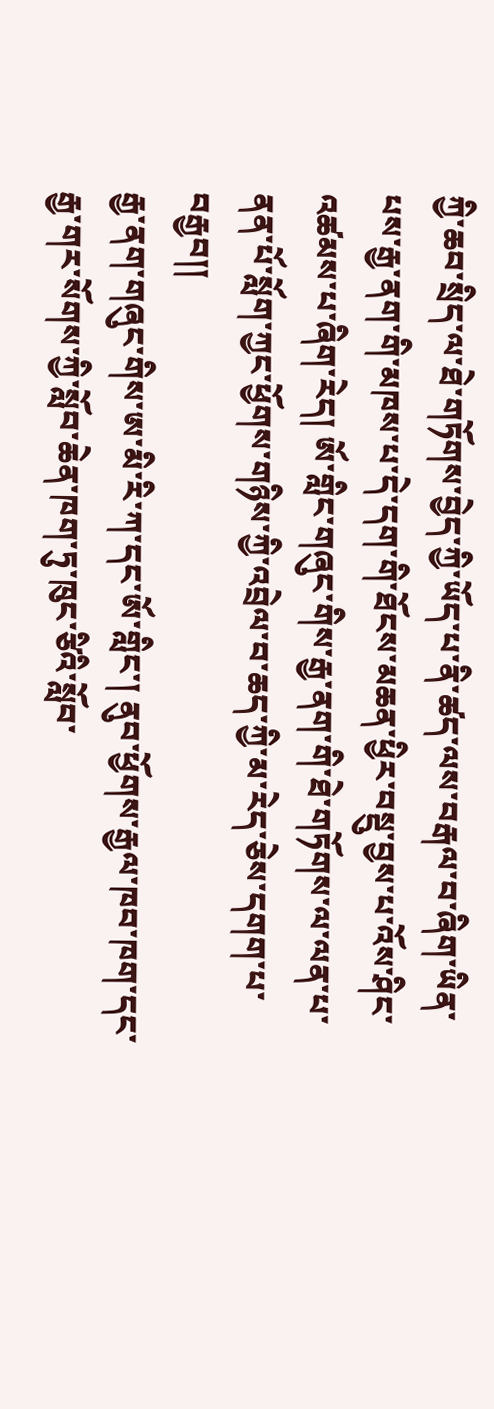ཀྱི་ཆབ་སྲིད་ལ་ཐེ་གཏོགས་བྱེད་ཀྱི་ཡོད་པ་ནི་ཚད་ལས་བརྒལ་བ་ཞིག་ཡིན་པས་རྒྱ་ནག་གི་མཁས་པ་དེ་དག་གི་ཐོངས་མཆན་ཕྱིར་བསྡུ་བྱས་པ་འོས་ཤིང་འཚམས་པ་ཞིག་རེད། ཨོ་གླིང་གཞུང་གིས་རྒྱ་ནག་གི་ཐེ་གཏོགས་ལ་ལན་པ་ནན་པོ་སློག་ཀྱང་ཕྱོགས་གཉིས་ཀྱི་འབྲེལ་བ་ཆད་ཀྱི་མ་རེད་ཅེས་དགག་པ་བརྒྱབ།།
རྒྱ་ནག་གཞུང་གིས་ཨ་མི་རི་ཀ་དང་ཨོ་གླིང་། ནུབ་ཕྱོགས་རྒྱལ་ཁབ་ཁག་དང་རྒྱ་གར་སོགས་ཀྱི་སློབ་ཆེན་ཁག་ཏུ་ཁུང་ཙིའི་སློབ་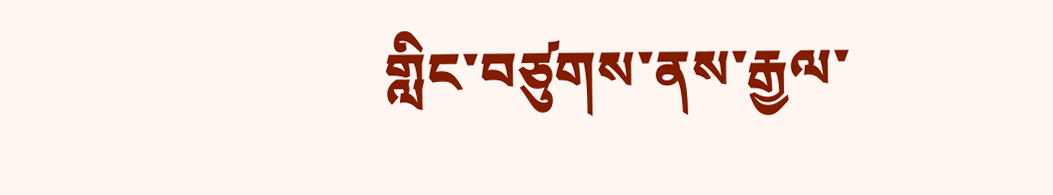གླིང་བཙུགས་ནས་རྒྱལ་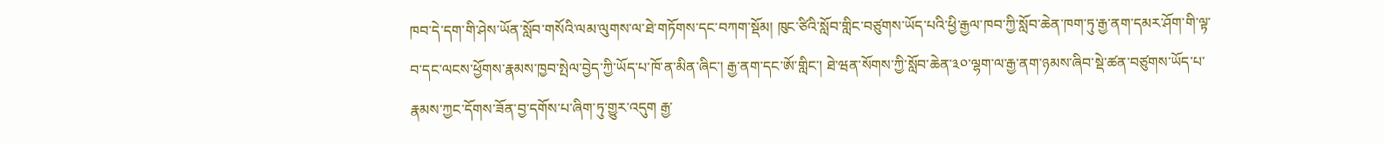ཁབ་དེ་དག་གི་ཤེས་ཡོན་སློབ་གསོའི་ལམ་ལུགས་ལ་ཐེ་གཏོགས་དང་བཀག་སྡོམ། ཁུང་ཙིའི་སློབ་གླིང་བཙུགས་ཡོད་པའི་ཕྱི་རྒྱལ་ཁབ་ཀྱི་སློབ་ཆེན་ཁག་ཏུ་རྒྱ་ནག་དམར་ཤོག་གི་ལྟ་བ་དང་ལངས་ཕྱོགས་རྣམས་ཁྱབ་སྤེལ་བྱེད་ཀྱི་ཡོད་པ་ཁོ་ན་མིན་ཞིང་། རྒྱ་ནག་དང་ཨོ་གླིང་། ཐེ་ཝན་སོགས་ཀྱི་སློབ་ཆེན་༣༠་ལྷག་ལ་རྒྱ་ནག་ཉམས་ཞིབ་སྡེ་ཚན་བཙུགས་ཡོད་པ་རྣམས་ཀྱང་དོགས་ཟོན་བྱ་དགོས་པ་ཞིག་ཏུ་གྱུར་འདུག རྒྱ་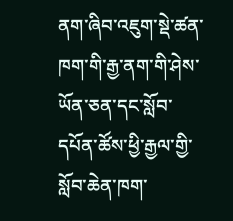ནག་ཞིབ་འཇུག་སྡེ་ཚན་ཁག་གི་རྒྱ་ནག་གི་ཤེས་ཡོན་ཅན་དང་སློབ་དཔོན་ཚོས་ཕྱི་རྒྱལ་གྱི་སློབ་ཆེན་ཁག་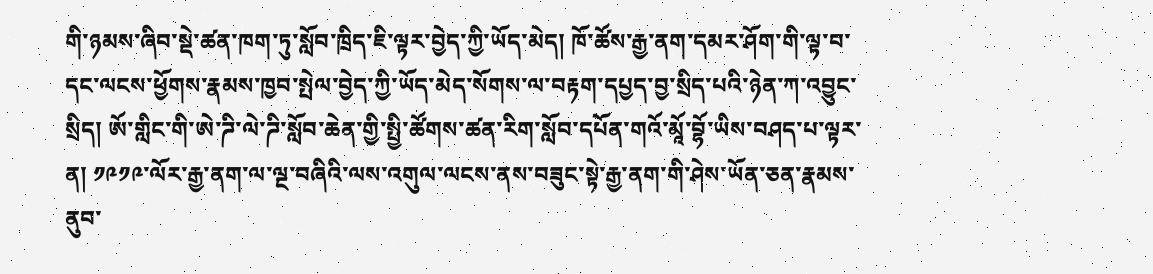གི་ཉམས་ཞིབ་སྡེ་ཚན་ཁག་ཏུ་སློབ་ཁྲིད་ཇི་ལྟར་བྱེད་ཀྱི་ཡོད་མེད། ཁོ་ཚོས་རྒྱ་ནག་དམར་ཤོག་གི་ལྟ་བ་དང་ལངས་ཕྱོགས་རྣམས་ཁྱབ་སྤེལ་བྱེད་ཀྱི་ཡོད་མེད་སོགས་ལ་བརྟག་དཔྱད་བྱ་སྲིད་པའི་ཉེན་ཀ་འབྱུང་སྲིད། ཨོ་གླིང་གི་ཨེ་ཌི་ལེ་ཌི་སློབ་ཆེན་གྱི་སྤྱི་ཚོགས་ཚན་རིག་སློབ་དཔོན་གའོ་མཱོ་བྷོ་ཡིས་བཤད་པ་ལྟར་ན། ༡༩༡༩་ལོར་རྒྱ་ནག་ལ་ལྔ་བཞིའི་ལས་འགུལ་ལངས་ནས་བཟུང་སྟེ་རྒྱ་ནག་གི་ཤེས་ཡོན་ཅན་རྣམས་ནུབ་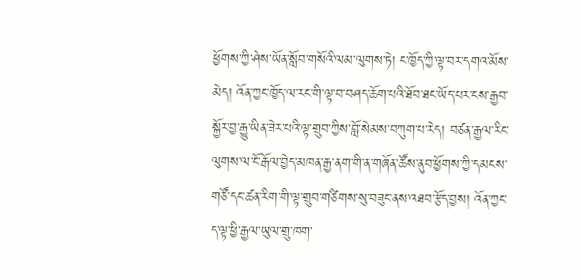ཕྱོགས་ཀྱི་ཤེས་ཡོན་སློབ་གསོའི་ལམ་ལུགས་ཏེ། ང་ཁྱོད་ཀྱི་ལྟ་བར་དགའ་མོས་མེད། འོན་ཀྱང་ཁྱོད་ལ་རང་གི་ལྟ་བ་བཤད་ཆོག་པའི་ཐོབ་ཐང་ཡོད་པར་ངས་རྒྱབ་སྐྱོར་བྱ་རྒྱུ་ཡིན་ཟེར་པའི་ལྟ་གྲུབ་ཀྱིས་བློ་སེམས་བཀུག་པ་རེད། བཙན་རྒྱལ་རིང་ལུགས་ལ་ངོ་རྒོལ་བྱེད་མཁན་རྒྱ་ནག་གི་ན་གཞོན་ཚོས་ནུབ་ཕྱོགས་ཀྱི་དམངས་གཙོ་དང་ཚན་རིག་གི་ལྟ་གྲུབ་གཙིགས་སུ་བཟུང་ནས་འཐབ་རྩོད་བྱས། འོན་ཀྱང་ད་ལྟ་ཕྱི་རྒྱལ་ཡུལ་གྲུ་ཁག་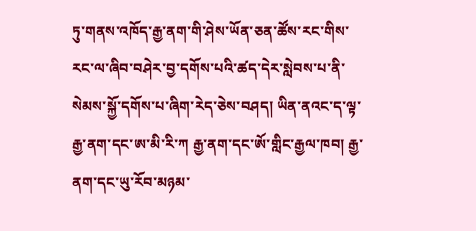ཏུ་གནས་འཁོད་རྒྱ་ནག་གི་ཤེས་ཡོན་ཅན་ཚོས་རང་གིས་རང་ལ་ཞིབ་བཤེར་བྱ་དགོས་པའི་ཚད་དེར་སླེབས་པ་ནི་སེམས་སྐྱོ་དགོས་པ་ཞིག་རེད་ཅེས་བཤད། ཡིན་ནའང་ད་ལྟ་རྒྱ་ནག་དང་ཨ་མི་རི་ཀ རྒྱ་ནག་དང་ཨོ་གླིང་རྒྱལ་ཁབ། རྒྱ་ནག་དང་ཡུ་རོབ་མཉམ་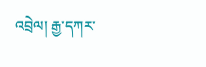འབྲེལ། རྒྱ་དཀར་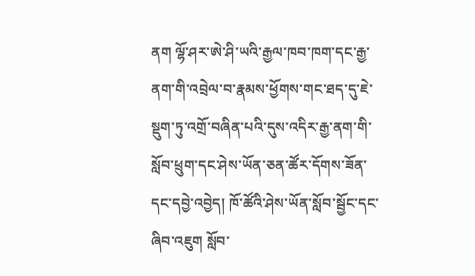ནག ལྷོ་ཤར་ཨེ་ཤི་ཡའི་རྒྱལ་ཁབ་ཁག་དང་རྒྱ་ནག་གི་འབྲེལ་བ་རྣམས་ཕྱོགས་གང་ཐད་དུ་ཇེ་སྡུག་ཏུ་འགྲོ་བཞིན་པའི་དུས་འདིར་རྒྱ་ནག་གི་སློབ་ཕྲུག་དང་ཤེས་ཡོན་ཅན་ཚོར་དོགས་ཟོན་དང་དབྱེ་འབྱེད། ཁོ་ཚོའི་ཤེས་ཡོན་སློབ་སྦྱོང་དང་ཞིབ་འཇུག སློབ་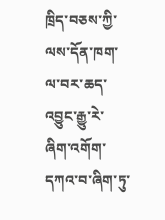ཁྲིད་བཅས་ཀྱི་ལས་དོན་ཁག་ལ་བར་ཆད་འབྱུང་རྒྱུ་རེ་ཞིག་འགོག་དཀའ་བ་ཞིག་ཏུ་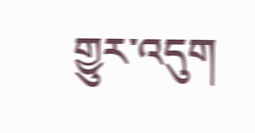གྱུར་འདུག